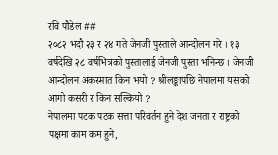रवि पौडेल ##
२०८२ भदौ २३ र २४ गते जेनजी पुस्ताले आन्दोलन गरे । १३ वर्षदेखि २८ वर्षभित्रको पुस्तालाई जेनजी पुस्ता भनिन्छ । जेनजी आन्दोलन अकस्मात किन भयो ? श्रीलङ्कापछि नेपालमा यसको आगो कसरी र किन सल्कियो ?
नेपालमा पटक पटक सत्ता परिवर्तन हुने देश जनता र राष्ट्रको पक्षमा काम कम हुने,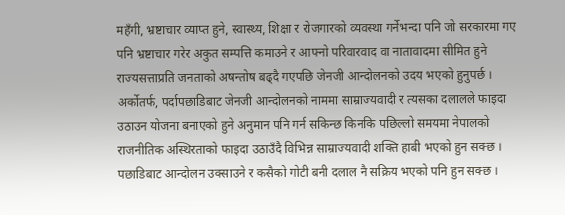महँगी, भ्रष्टाचार व्याप्त हुने, स्वास्थ्य, शिक्षा र रोजगारको व्यवस्था गर्नेभन्दा पनि जो सरकारमा गए पनि भ्रष्टाचार गरेर अकुत सम्पत्ति कमाउने र आफ्नो परिवारवाद वा नातावादमा सीमित हुने राज्यसत्ताप्रति जनताको अषन्तोष बढ्दै गएपछि जेनजी आन्दोलनको उदय भएको हुनुपर्छ । अर्कोतर्फ, पर्दापछाडिबाट जेनजी आन्दोलनको नाममा साम्राज्यवादी र त्यसका दलालले फाइदा उठाउन योजना बनाएको हुने अनुमान पनि गर्न सकिन्छ किनकि पछिल्लो समयमा नेपालको राजनीतिक अस्थिरताको फाइदा उठाउँदै विभिन्न साम्राज्यवादी शक्ति हाबी भएको हुन सक्छ । पछाडिबाट आन्दोलन उक्साउने र कसैको गोटी बनी दलाल नै सक्रिय भएको पनि हुन सक्छ ।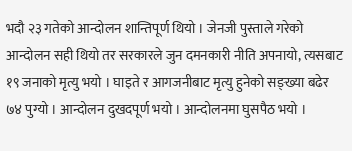भदौ २३ गतेको आन्दोलन शान्तिपूर्ण थियो । जेनजी पुस्ताले गरेको आन्दोलन सही थियो तर सरकारले जुन दमनकारी नीति अपनायो, त्यसबाट १९ जनाको मृत्यु भयो । घाइते र आगजनीबाट मृत्यु हुनेको सङ्ख्या बढेर ७४ पुग्यो । आन्दोलन दुखदपूर्ण भयो । आन्दोलनमा घुसपैठ भयो ।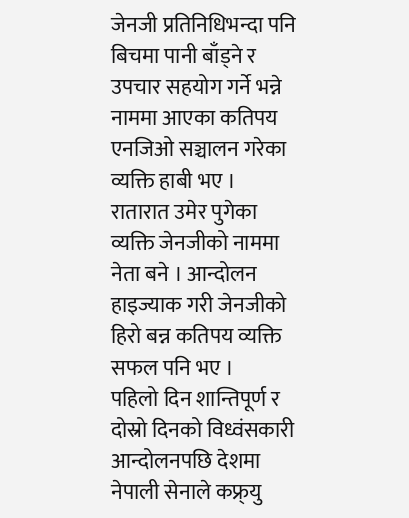जेनजी प्रतिनिधिभन्दा पनि बिचमा पानी बाँड्ने र उपचार सहयोग गर्ने भन्ने नाममा आएका कतिपय एनजिओ सञ्चालन गरेका व्यक्ति हाबी भए । रातारात उमेर पुगेका व्यक्ति जेनजीको नाममा नेता बने । आन्दोलन हाइज्याक गरी जेनजीको हिरो बन्न कतिपय व्यक्ति सफल पनि भए ।
पहिलो दिन शान्तिपूर्ण र दोस्रो दिनको विध्वंसकारी आन्दोलनपछि देशमा नेपाली सेनाले कफ्र्यु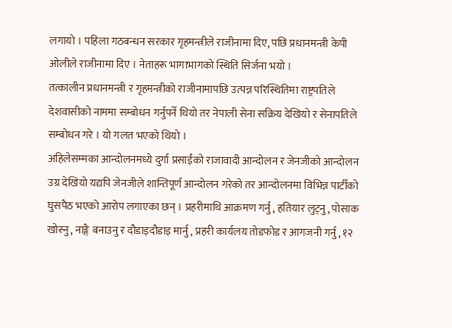लगायो । पहिला गठबन्धन सरकार गृहमन्त्रीले राजीनामा दिए, पछि प्रधानमन्त्री केपी ओलीले राजीनामा दिए । नेताहरू भागाभागको स्थिति सिर्जना भयो ।
तत्कालीन प्रधानमन्त्री र गृहमन्त्रीको राजीनामापछि उत्पन्न परिस्थितिमा राष्ट्रपतिले देशवासीको नाममा सम्बोधन गर्नुपर्ने थियो तर नेपाली सेना सक्रिय देखियो र सेनापतिले सम्बोधन गरे । यो गलत भएको थियो ।
अहिलेसम्मका आन्दोलनमध्ये दुर्गा प्रसाईंको राजावादी आन्दोलन र जेनजीको आन्दोलन उग्र देखियो यद्यपि जेनजीले शान्तिपूर्ण आन्दोलन गरेको तर आन्दोलनमा विभिन्न पार्टीको घुसपैठ भएको आरोप लगाएका छन् । प्रहरीमाथि आक्रमण गर्नु, हतियार लुट्नु, पोसाक खोस्नु, नाङ्गै बनाउनु र दौडाइदौडाइ मार्नु, प्रहरी कार्यलय तोडफोड र आगजनी गर्नु, १२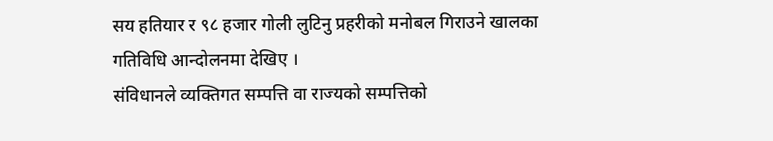सय हतियार र ९८ हजार गोली लुटिनु प्रहरीको मनोबल गिराउने खालका गतिविधि आन्दोलनमा देखिए ।
संविधानले व्यक्तिगत सम्पत्ति वा राज्यको सम्पत्तिको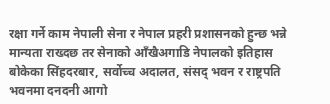रक्षा गर्ने काम नेपाली सेना र नेपाल प्रहरी प्रशासनको हुन्छ भन्ने मान्यता राख्दछ तर सेनाको आँखैअगाडि नेपालको इतिहास बोकेका सिंहदरबार, सर्वोच्च अदालत, संसद् भवन र राष्ट्रपति भवनमा दनदनी आगो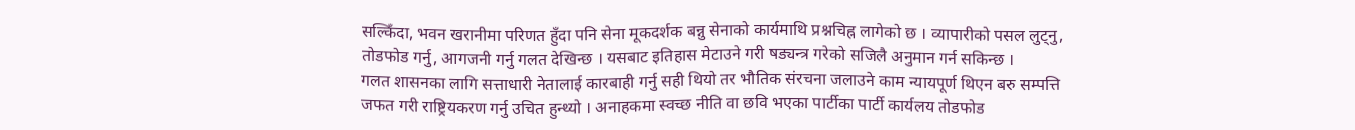सल्किँदा, भवन खरानीमा परिणत हुँदा पनि सेना मूकदर्शक बन्नु सेनाको कार्यमाथि प्रश्नचिह्न लागेको छ । व्यापारीको पसल लुट्नु, तोडफोड गर्नु, आगजनी गर्नु गलत देखिन्छ । यसबाट इतिहास मेटाउने गरी षड्यन्त्र गरेको सजिलै अनुमान गर्न सकिन्छ ।
गलत शासनका लागि सत्ताधारी नेतालाई कारबाही गर्नु सही थियो तर भौतिक संरचना जलाउने काम न्यायपूर्ण थिएन बरु सम्पत्ति जफत गरी राष्ट्रियकरण गर्नु उचित हुन्थ्यो । अनाहकमा स्वच्छ नीति वा छवि भएका पार्टीका पार्टी कार्यलय तोडफोड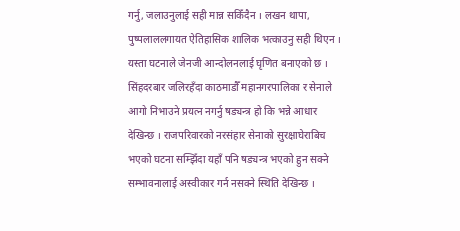गर्नु, जलाउनुलाई सही मान्न सकिँदैन । लखन थापा, पुष्पलाललगायत ऐतिहासिक शालिक भत्काउनु सही थिएन । यस्ता घटनाले जेनजी आन्दोलनलाई घृणित बनाएको छ ।
सिंहदरबार जलिरहँदा काठमाडौँ महानगरपालिका र सेनाले आगो निभाउने प्रयत्न नगर्नु षड्यन्त्र हो कि भन्ने आधार देखिन्छ । राजपरिवारको नरसंहार सेनाको सुरक्षाघेराबिच भएको घटना सम्झिँदा यहाँ पनि षड्यन्त्र भएको हुन सक्ने सम्भावनालाई अस्वीकार गर्न नसक्ने स्थिति देखिन्छ ।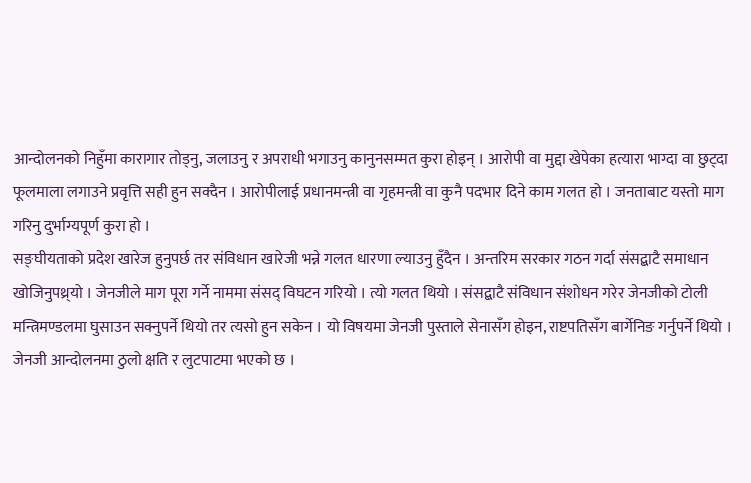आन्दोलनको निहुँमा कारागार तोड्नु, जलाउनु र अपराधी भगाउनु कानुनसम्मत कुरा होइन् । आरोपी वा मुद्दा खेपेका हत्यारा भाग्दा वा छुट्दा फूलमाला लगाउने प्रवृत्ति सही हुन सक्दैन । आरोपीलाई प्रधानमन्त्री वा गृहमन्त्री वा कुनै पदभार दिने काम गलत हो । जनताबाट यस्तो माग गरिनु दुर्भाग्यपूर्ण कुरा हो ।
सङ्घीयताको प्रदेश खारेज हुनुपर्छ तर संविधान खारेजी भन्ने गलत धारणा ल्याउनु हुँदैन । अन्तरिम सरकार गठन गर्दा संसद्बाटै समाधान खोजिनुपथ्र्यो । जेनजीले माग पूरा गर्ने नाममा संसद् विघटन गरियो । त्यो गलत थियो । संसद्बाटै संविधान संशोधन गरेर जेनजीको टोली मन्त्रिमण्डलमा घुसाउन सक्नुपर्ने थियो तर त्यसो हुन सकेन । यो विषयमा जेनजी पुस्ताले सेनासँग होइन, राष्टपतिसँग बार्गेनिङ गर्नुपर्ने थियो ।
जेनजी आन्दोलनमा ठुलो क्षति र लुटपाटमा भएको छ ।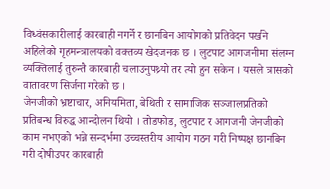विध्वंसकारीलाई कारबाही नगर्ने र छानबिन आयोगको प्रतिवेदन पर्खने अहिलेको गृहमन्त्रालयको वक्तव्य खेदजनक छ । लुटपाट आगजनीमा संलग्न व्यक्तिलाई तुरुन्तै कारबाही चलाउनुपथ्र्यो तर त्यो हुन सकेन । यसले त्रासको वातावरण सिर्जना गरेको छ ।
जेनजीको भ्रष्टाचार, अनियमिता, बेथिती र सामाजिक सञ्जालप्रतिको प्रतिबन्ध विरुद्ध आन्दोलन थियो । तोडफोड, लुटपाट र आगजनी जेनजीको काम नभएको भन्ने सन्दर्भमा उच्चस्तरीय आयोग गठन गरी निष्पक्ष छानबिन गरी दोषीउपर कारबाही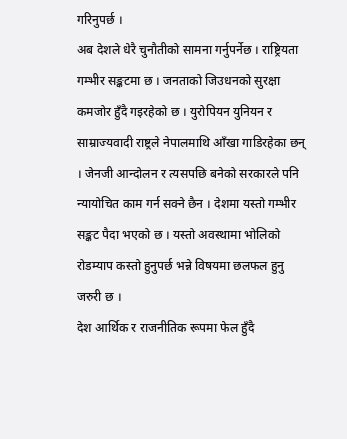गरिनुपर्छ ।
अब देशले धेरै चुनौतीको सामना गर्नुपर्नेछ । राष्ट्रियता गम्भीर सङ्कटमा छ । जनताको जिउधनको सुरक्षा कमजोर हुँदै गइरहेको छ । युरोपियन युनियन र साम्राज्यवादी राष्ट्रले नेपालमाथि आँखा गाडिरहेका छन् । जेनजी आन्दोलन र त्यसपछि बनेको सरकारले पनि न्यायोचित काम गर्न सक्ने छैन । देशमा यस्तो गम्भीर सङ्कट पैदा भएको छ । यस्तो अवस्थामा भोलिको रोडम्याप कस्तो हुनुपर्छ भन्ने विषयमा छलफल हुनु जरुरी छ ।
देश आर्थिक र राजनीतिक रूपमा फेल हुँदै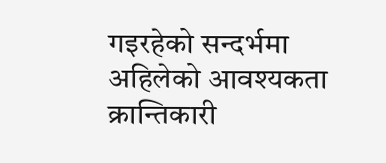गइरहेको सन्दर्भमा अहिलेको आवश्यकता क्रान्तिकारी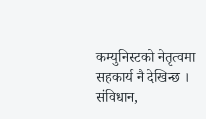कम्युनिस्टको नेतृत्वमा सहकार्य नै देखिन्छ । संविधान,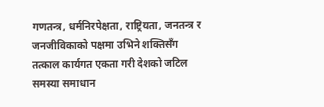गणतन्त्र, धर्मनिरपेक्षता, राष्ट्रियता, जनतन्त्र र जनजीविकाको पक्षमा उभिने शक्तिसँग तत्काल कार्यगत एकता गरी देशको जटिल समस्या समाधान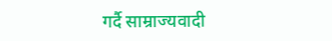गर्दै साम्राज्यवादी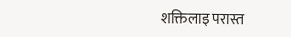शक्तिलाइ परास्त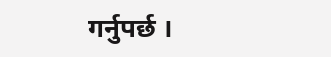गर्नुपर्छ ।